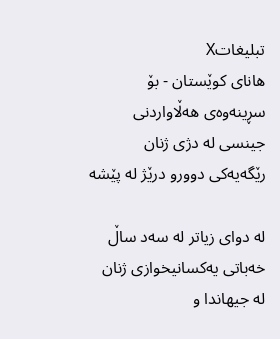تبليغاتX
هاناى کوێستان - بۆ سڕینه‌وه‌ی‌ هه‌ڵاواردنی‌ جینسی‌ له‌ دژی‌ ژنان رێگه‌یه‌كی‌ دوورو درێژ له‌ پێشه‌

له‌ دوای‌ زیاتر له‌ سه‌د ساڵ‌ خه‌باتی‌ یه‌كسانیخوازی‌ ژنان له‌ جیهاندا و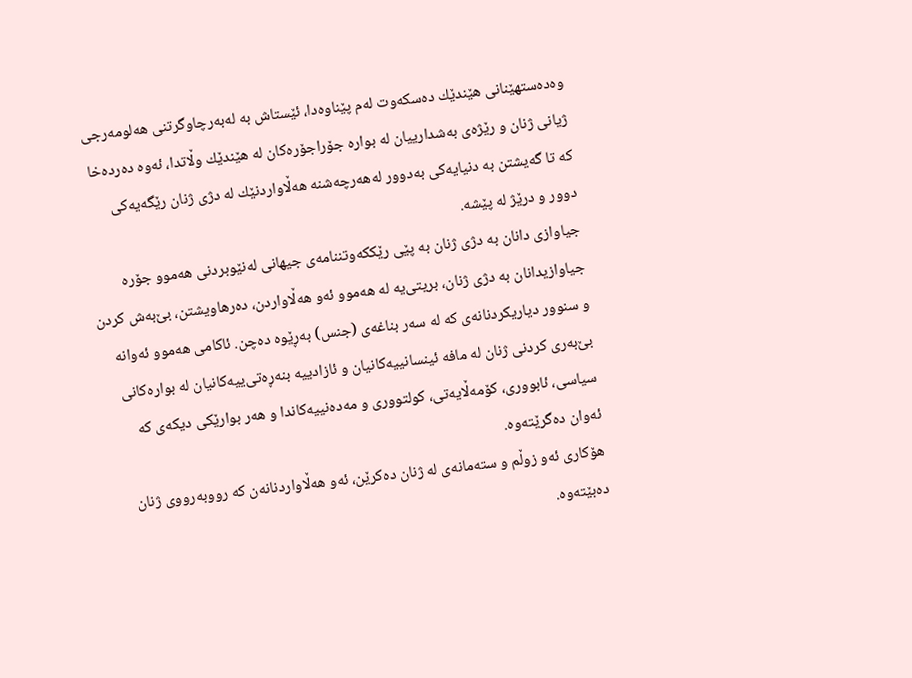وه‌ده‌ستهێنانی‌ هێندێك ده‌سكه‌وت له‌م پێناوه‌دا، ئێستاش به‌ له‌به‌رچاوگرتنی‌ هه‌لومه‌رجی‌ ژیانی‌ ژنان و رێژه‌ی‌ به‌شدارییان له‌ بواره‌ جۆراجۆره‌كان له‌ هێندێك وڵاتدا، ئه‌وه‌ ده‌رده‌خا كه‌ تا گه‌یشتن به‌ دنیایه‌كی‌ به‌دوور له‌هه‌رچه‌شنه‌ هه‌ڵاواردنێك له‌ دژی‌ ژنان رێگه‌یه‌كی‌ دوور و درێژ له‌ پێشه‌.
جیاوازی‌ دانان به‌ دژی‌ ژنان به‌ پێی‌ رێككه‌وتننامه‌ی‌ جیهانی‌ له‌نێوبردنی‌ هه‌موو جۆره‌ جیاوازیدانان به‌ دژی‌ ژنان، بریتی‌یه‌ له‌ هه‌موو ئه‌و هه‌ڵاواردن، ده‌رهاویشتن، بێ‌به‌ش كردن و سنوور دیاریكردنانه‌ی‌ كه‌ له‌ سه‌ر بناغه‌ی‌ (جنس) به‌ڕێوه‌ ده‌چن. ئاكامی‌ هه‌موو ئه‌وانه‌ بێ‌به‌ری‌ كردنی‌ ژنان له‌ مافه‌ ئینسانییه‌كانیان و ئازادییه‌ بنه‌ڕه‌تی‌ییه‌كانیان له‌ بواره‌كانی‌ سیاسی‌، ئابووری‌، كۆمه‌ڵایه‌تی‌، كولتووری‌ و مه‌ده‌نییه‌كاندا و هه‌ر بوارێكی‌ دیكه‌ی‌ كه‌ ئه‌وان ده‌گرێته‌وه‌.
هۆكاری‌ ئه‌و زوڵم و سته‌مانه‌ی‌ له‌ ژنان ده‌كرێن، ئه‌و هه‌ڵاواردنانه‌ن كه‌ رووبه‌رووی‌ ژنان ده‌بێته‌وه‌.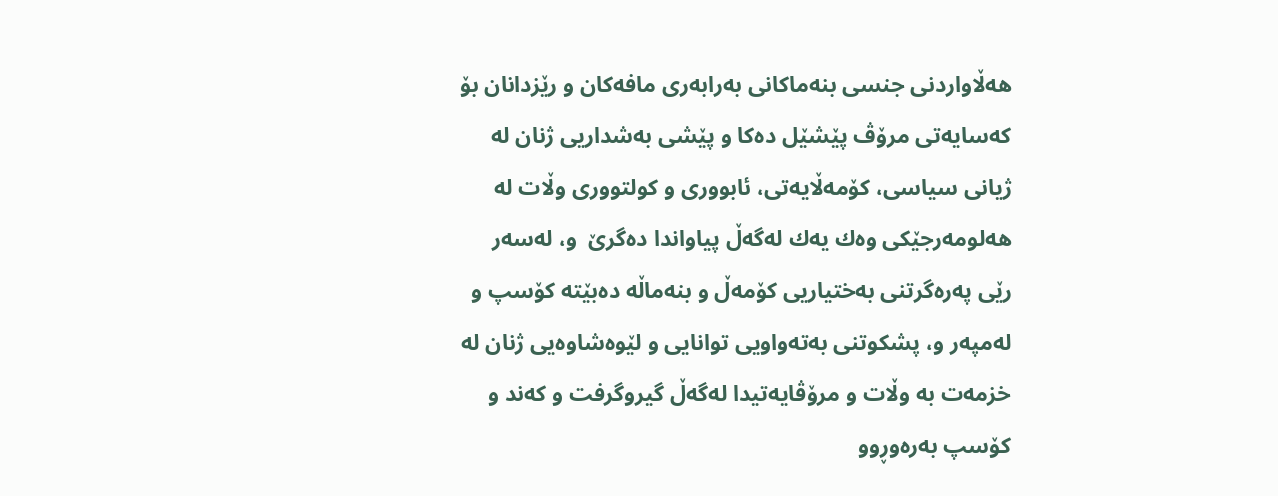هه‌ڵاواردنی‌ جنسی‌ بنه‌ماكانی‌ به‌رابه‌ری‌ مافه‌كان و رێزدانان بۆ كه‌سایه‌تی‌ مرۆڤ پێشێل ده‌كا و پێشی‌ به‌شداریی‌ ژنان له‌ ژیانی‌ سیاسی‌، كۆمه‌ڵایه‌تی‌، ئابووری‌ و كولتووری‌ وڵات له‌ هه‌لومه‌رجێكی‌ وه‌ك یه‌ك له‌گه‌ڵ‌ پیاواندا ده‌گرێ‌  و، له‌سه‌ر رێی‌ په‌ره‌گرتنی‌ به‌ختیاریی‌ كۆمه‌ڵ‌ و بنه‌ماڵه‌ ده‌بێته‌ كۆسپ و له‌مپه‌ر و، پشكوتنی‌ به‌ته‌واویی‌ توانایی‌ و لێوه‌شاوه‌یی‌ ژنان له‌ خزمه‌ت به‌ وڵات و مرۆڤایه‌تیدا له‌گه‌ڵ‌ گیروگرفت و كه‌ند و كۆسپ به‌ره‌وڕوو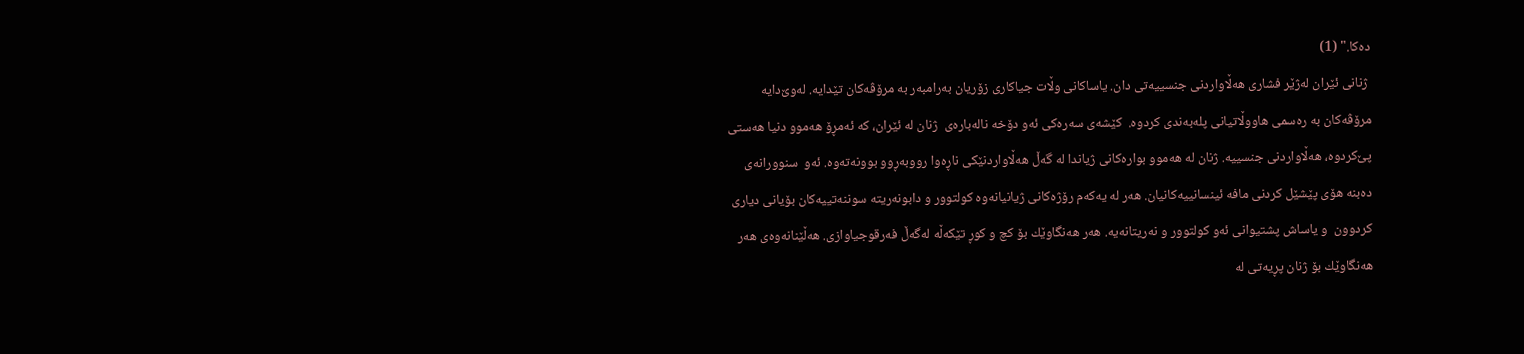ده‌كا." (1)
 ژنانی‌ ئێران له‌ژێر فشاری‌ هه‌ڵاواردنی‌ جنسییه‌تی‌ دان. یاساكانی‌ وڵات جیاكاری‌ زۆریان به‌رامبه‌ر به‌ مرۆڤه‌كان تێدایه‌. له‌وێ‌دایه‌ مرۆڤه‌كان به‌ ره‌سمی‌ هاووڵاتیانی‌ پله‌به‌ندی‌ كردوه‌.  كێشه‌ی‌ سه‌ره‌كی‌ ئه‌و دۆخه‌ ناله‌باره‌ی‌  ژنان له‌ ئێران، كه‌ ئه‌مڕۆ هه‌موو دنیا هه‌ستی‌ پێ‌كردوه‌، هه‌ڵاواردنی‌ جنسییه‌. ژنان له‌ هه‌موو بواره‌كانی‌ ژیاندا له‌ گه‌ڵ‌ هه‌ڵاواردنێكی‌ ناڕه‌وا رووبه‌ڕوو بوونه‌ته‌وه‌. ئه‌و  سنوورانه‌ی‌ ده‌بنه‌ هۆی‌ پێشێل كردنی‌ مافه‌ ئینسانییه‌كانیان. هه‌ر له‌ یه‌كه‌م رۆژه‌كانی‌ ژیانیانه‌وه‌ كولتوور و دابونه‌ریته‌ سوننه‌تییه‌كان بۆیانی‌ دیاری‌ كردوون  و یاساش پشتیوانی‌ ئه‌و كولتوور و نه‌ریتانه‌یه‌. هه‌ر هه‌نگاوێك بۆ كچ و كوڕ تێكه‌ڵه‌ له‌گه‌ڵ‌ فه‌رقوجیاوازی‌. هه‌ڵێنانه‌وه‌ی‌ هه‌ر هه‌نگاوێك بۆ ژنان پڕیه‌تی‌ له‌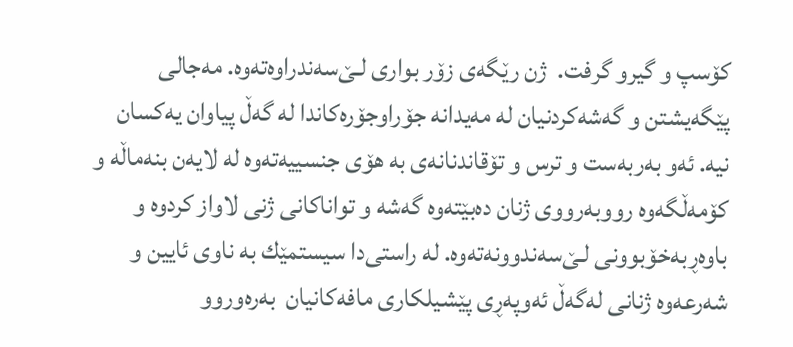كۆسپ و گیرو گرفت.  ژن رێگه‌ی‌ زۆر بواری‌ لـێ‌سه‌ندراوه‌ته‌وه‌. مه‌جالی‌ پێگه‌یشتن و گه‌شه‌كردنیان له‌ مه‌یدانه‌ جۆراوجۆره‌كاندا له‌ گه‌ڵ‌ پیاوان یه‌كسان نیه‌. ئه‌و به‌ربه‌ست و ترس و تۆقاندنانه‌ی‌ به‌ هۆی‌ جنسییه‌ته‌وه‌ له‌ لایه‌ن بنه‌ماڵه‌ و كۆمه‌ڵگه‌وه‌ رووبه‌رووی‌ ژنان ده‌بێته‌وه‌ گه‌شه‌ و تواناكانی‌ ژنی‌ لاواز كردوه‌ و باوه‌ڕبه‌خۆبوونی‌ لـێ‌سه‌ندوونه‌ته‌وه‌. له‌ راستی‌دا سیستمێك به‌ ناوی‌ ئایین و شه‌رعه‌وه‌ ژنانی‌ له‌گه‌ڵ‌ ئه‌وپه‌ڕی‌ پێشیلكاری‌ مافه‌كانیان  به‌ره‌وروو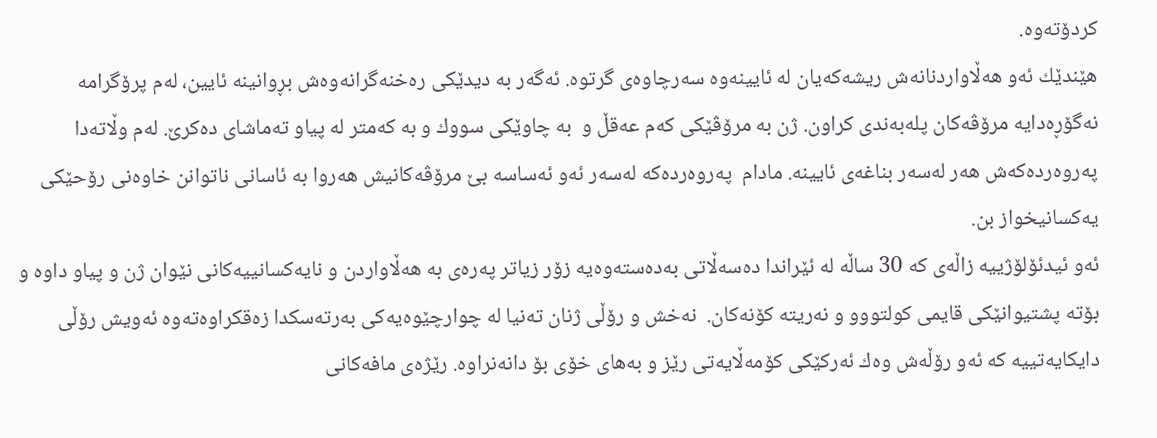كردۆته‌وه‌.
هێندێك ئه‌و هه‌ڵاواردنانه‌ش ریشه‌كه‌یان له‌ ئایینه‌وه‌ سه‌رچاوه‌ی‌ گرتوه‌. ئه‌گه‌ر به‌ دیدێكی‌ ره‌خنه‌گرانه‌وه‌ش بڕوانینه‌ ئایین، له‌م پرۆگرامه‌ نه‌گۆڕه‌دایه‌ مرۆڤه‌كان پله‌به‌ندی‌ كراون. ژن به‌ مرۆڤێكی‌ كه‌م عه‌قڵ و  به‌ چاوێكی‌ سووك و به‌ كه‌متر له‌ پیاو ته‌ماشای‌ ده‌كرێ‌. له‌م وڵاته‌دا په‌روه‌رده‌كه‌ش هه‌ر له‌سه‌ر بناغه‌ی‌ ئایینه‌. مادام  په‌روه‌رده‌كه‌ له‌سه‌ر ئه‌و ئه‌ساسه‌ بێ‌ مرۆڤه‌كانیش هه‌روا به‌ ئاسانی‌ ناتوانن خاوه‌نی‌ رۆحێكی‌ یه‌كسانیخواز بن.
ئه‌و ئیدئۆلۆژییه‌ زاڵه‌ی‌ كه‌ 30 ساڵه‌ له‌ ئێراندا ده‌سه‌ڵاتی‌ به‌ده‌سته‌وه‌یه‌ زۆر زیاتر په‌ره‌ی‌ به‌ هه‌ڵاواردن و نایه‌كسانییه‌كانی‌ نێوان ژن و پیاو داوه‌ و بۆته‌ پشتیوانێكی‌ قایمی‌ كولتووو و نه‌ریته‌ كۆنه‌كان.  نه‌خش و رۆڵی‌ ژنان ته‌نیا له‌ چوارچێوه‌یه‌كی‌ به‌رته‌سكدا زه‌قكراوه‌ته‌وه‌ ئه‌ویش رۆڵی‌ دایكایه‌تییه‌ كه‌ ئه‌و رۆڵه‌ش وه‌ك ئه‌ركێكی‌ كۆمه‌ڵایه‌تی‌ رێز و به‌های‌ خۆی‌ بۆ دانه‌نراوه‌. رێژه‌ی‌ مافه‌كانی‌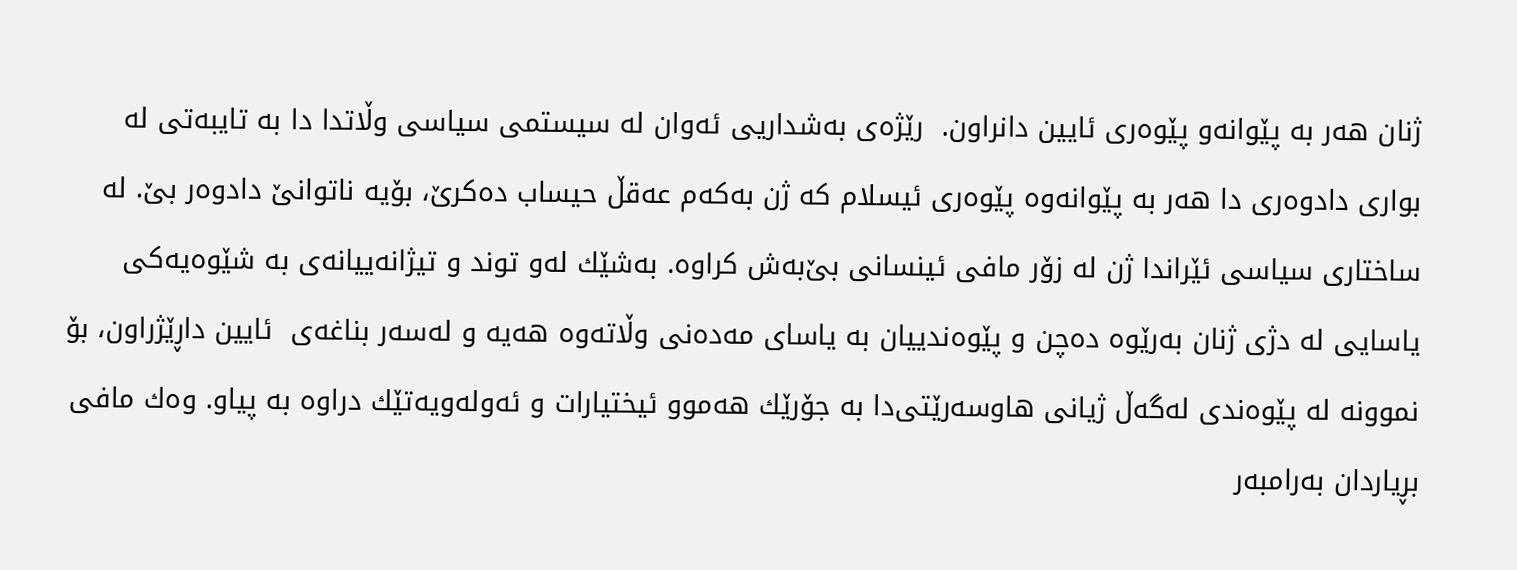ژنان هه‌ر به‌ پێوانه‌و پێوه‌ری‌ ئایین دانراون.  رێژه‌ی‌ به‌شداریی‌ ئه‌وان له‌ سیستمی‌ سیاسی‌ وڵاتدا دا به‌ تایبه‌تی‌ له‌ بواری‌ دادوه‌ری دا هه‌ر به‌ پێوانه‌وه‌ پێوه‌ری‌ ئیسلام كه‌ ژن به‌كه‌م عه‌قڵ‌ حیساب ده‌كرێ‌، بۆیه‌ ناتوانێ‌ دادوه‌ر بێ‌. له‌ ساختاری‌ سیاسی‌ ئێراندا ژن له‌ زۆر مافی‌ ئینسانی‌ بێ‌به‌ش كراوه‌. به‌شێك له‌و توند و تیژانه‌ییانه‌ی‌ به‌ شێوه‌یه‌كی‌ یاسایی‌ له‌ دژی‌ ژنان به‌رێوه‌ ده‌چن و پێوه‌ندییان به‌ یاسای‌ مه‌ده‌نی‌ وڵاته‌وه‌ هه‌یه‌ و له‌سه‌ر بناغه‌ی‌  ئایین داڕێژراون، بۆ نموونه‌ له‌ پێوه‌ندی‌ له‌گه‌ڵ‌ ژیانی‌ هاوسه‌رێتی‌دا به‌ جۆرێك هه‌موو ئیختیارات و ئه‌وله‌ویه‌تێك دراوه‌ به‌ پیاو. وه‌ك مافی‌ بڕیاردان به‌رامبه‌ر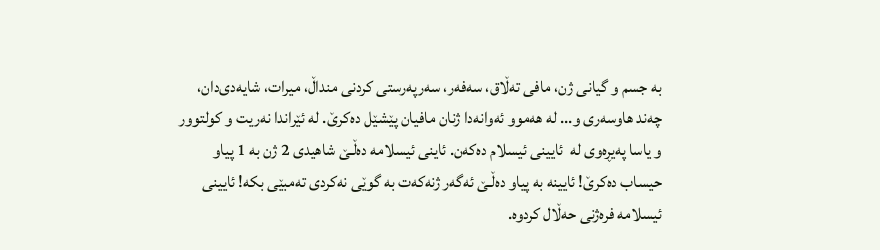به‌ جسم و گیانی‌ ژن، مافی‌ ته‌ڵاق، سه‌فه‌ر، سه‌رپه‌رستی‌ كردنی‌ منداڵ‌، میرات، شایه‌دی‌دان، چه‌ند هاوسه‌ری‌ و... له‌ هه‌موو ئه‌وانه‌دا ژنان مافیان پێشێل ده‌كرێ‌. له‌ ئێراندا نه‌ریت و كولتوور و یاسا په‌یڕه‌وی‌ له‌  ئایینی‌ ئیسلام ده‌كه‌ن. ئاینی‌ ئیسلامه‌ ده‌ڵـێ‌ شاهیدی‌ 2 ژن به‌ 1 پیاو حیساب ده‌كرێ‌! ئایینه‌ به‌ پیاو ده‌ڵـێ‌ ئه‌گه‌ر ژنه‌كه‌ت به‌ گوێی‌ نه‌كردی‌ ته‌مبێی‌ بكه‌! ئایینی‌ ئیسلامه‌ فره‌ژنی‌ حه‌ڵال كردوه‌.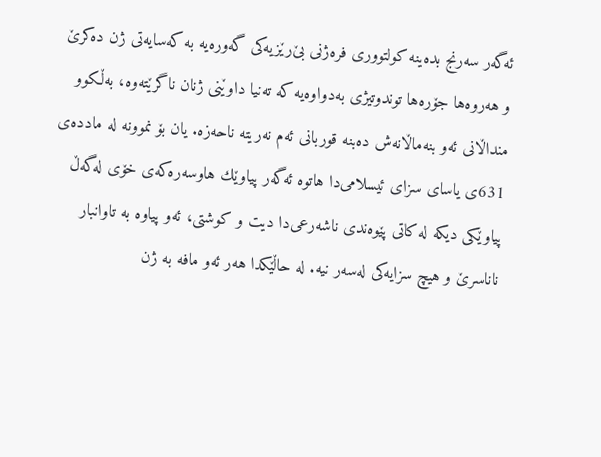ئه‌گه‌ر سه‌رنج بده‌ینه‌ كولتووری‌ فره‌ژنی‌ بێ‌رێزیه‌كی‌ گه‌وره‌یه‌ به‌ كه‌سایه‌تی‌ ژن ده‌كرێ‌ و هه‌روه‌ها جۆره‌ها توندوتیژی‌ به‌دواوه‌یه‌ كه‌ ته‌نیا داوێنی‌ ژنان ناگرێته‌وه‌، به‌ڵكوو منداڵانی‌ ئه‌و بنه‌ماڵانه‌ش ده‌بنه‌ قوربانی‌ ئه‌م نه‌ریته‌ ناحه‌زه‌. یان بۆ نموونه‌ له‌ مادده‌ی‌ 631ی‌ یاسای‌ سزای‌ ئیسلامی‌دا هاتوه‌ ئه‌گه‌ر پیاوێك هاوسه‌ره‌كه‌ی‌ خۆی‌ له‌گه‌ڵ‌ پیاوێكی‌ دیكه‌ له‌ كاتی‌ پێوه‌ندی‌ ناشه‌رعی‌دا دیت و كوشتی‌، ئه‌و پیاوه‌ به‌ تاوانبار ناناسرێ‌ و هیچ سزایه‌كی‌ له‌سه‌ر نیه‌. له‌ حاڵێكدا هه‌ر ئه‌و مافه‌ به‌ ژن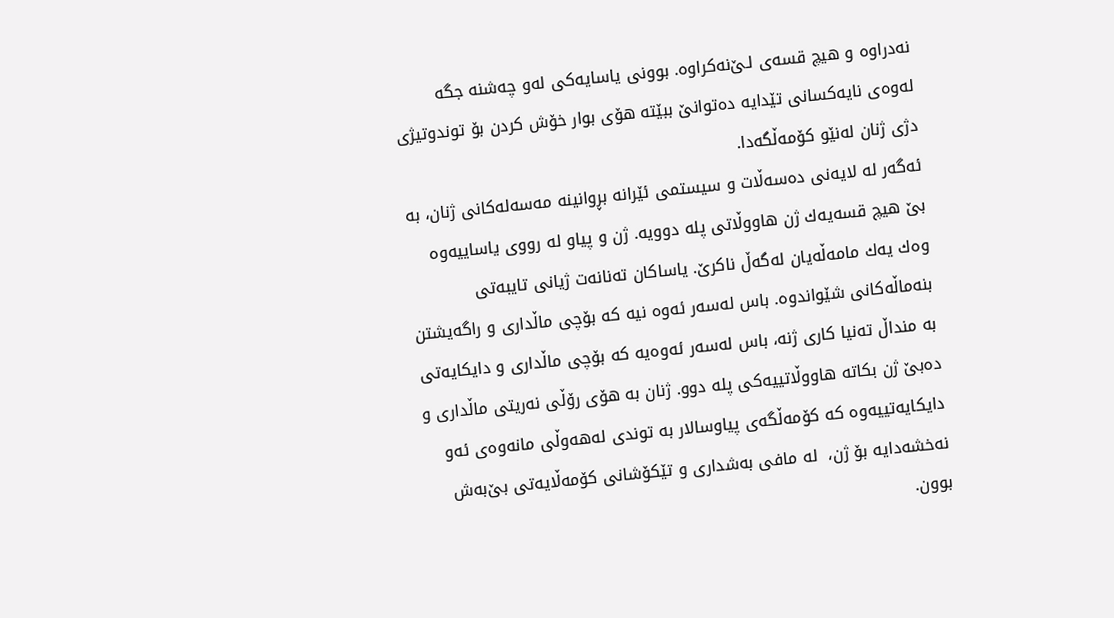نه‌دراوه‌ و هیچ قسه‌ی‌ لـێ‌نه‌كراوه‌. بوونی‌ یاسایه‌كی‌ له‌و چه‌شنه‌ جگه‌ له‌وه‌ی‌ نایه‌كسانی‌ تێدایه‌ ده‌توانێ‌ ببێته‌ هۆی‌ بوار خۆش كردن بۆ توندوتیژی‌ دژی‌ ژنان له‌نێو كۆمه‌ڵگه‌دا.
ئه‌گه‌ر له‌ لایه‌نی‌ ده‌سه‌ڵات و سیستمی‌ ئێرانه‌ بڕوانینه‌ مه‌سه‌له‌كانی‌ ژنان، به‌ بێ‌ هیچ قسه‌یه‌ك ژن هاووڵاتی‌ پله‌ دوویه‌. ژن و پیاو له‌ رووی‌ یاساییه‌وه‌ وه‌ك یه‌ك مامه‌ڵه‌یان له‌گه‌ڵ‌ ناكرێ‌. یاساكان ته‌نانه‌ت ژیانی‌ تایبه‌تی‌ بنه‌ماڵه‌كانی‌ شێواندوه‌. باس له‌سه‌ر ئه‌وه‌ نیه‌ كه‌ بۆچی‌ ماڵداری‌ و راگه‌یشتن به‌ منداڵ‌ ته‌نیا كاری‌ ژنه‌، باس له‌سه‌ر ئه‌وه‌یه‌ كه‌ بۆچی‌ ماڵداری‌ و دایكایه‌تی‌ ده‌بێ‌ ژن بكاته‌ هاووڵاتییه‌كی‌ پله‌ دوو. ژنان به‌ هۆی‌ رۆڵی‌ نه‌ریتی‌ ماڵداری و دایكایه‌تییه‌وه‌ كه‌ كۆمه‌ڵگه‌ی‌ پیاوسالار به‌ توندی‌ له‌هه‌وڵی‌ مانه‌وه‌ی‌ ئه‌و نه‌خشه‌دایه‌ بۆ ژن،  له‌ مافی‌ به‌شداری‌ و تێكۆشانی‌ كۆمه‌ڵایه‌تی‌ بێ‌به‌ش بوون.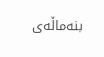بنه‌ماڵه‌ی‌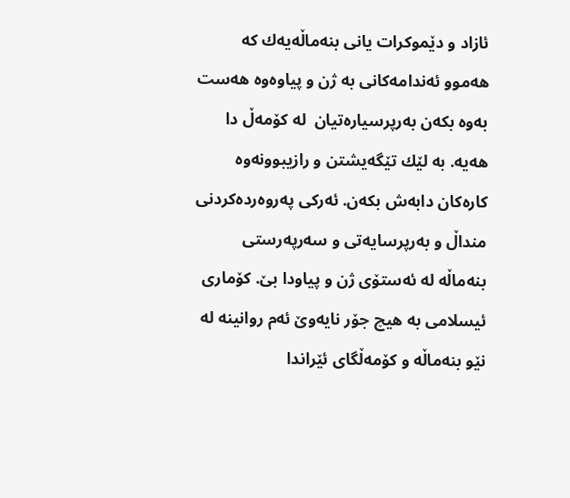ئازاد و دێموكرات یانی‌ بنه‌ماڵه‌یه‌ك كه‌ هه‌موو ئه‌ندامه‌كانی‌ به‌ ژن و پیاوه‌وه‌ هه‌ست به‌وه‌ بكه‌ن به‌رپرسیاره‌تیان  له‌ كۆمه‌ڵ‌ دا هه‌یه‌. به‌ لێك تێگه‌یشتن و رازیبوونه‌وه‌ كاره‌كان دابه‌ش بكه‌ن. ئه‌ركی‌ په‌روه‌رده‌كردنی‌ منداڵ و به‌رپرسایه‌تی‌ و سه‌رپه‌رستی‌ بنه‌ماڵه‌ له‌ ئه‌ستۆی‌ ژن و پیاودا بێ‌. كۆماری‌ ئیسلامی‌ به‌ هیچ جۆر نایه‌وێ‌ ئه‌م روانینه‌ له‌ نێو بنه‌ماڵه‌ و كۆمه‌ڵگای‌ ئێراندا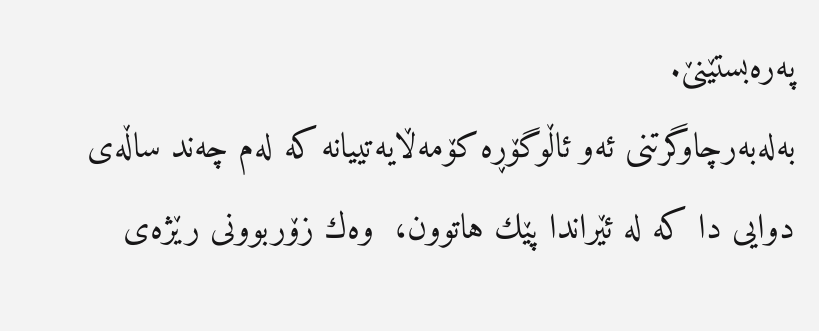په‌ره‌بستێنێ‌.
به‌له‌به‌رچاوگرتنی‌ ئه‌و ئاڵوگۆڕه‌ كۆمه‌ڵایه‌تییانه‌ كه‌ له‌م چه‌ند ساڵه‌ی‌ دوایی‌ دا كه‌ له‌ ئێراندا پێك هاتوون،  وه‌ك زۆربوونی‌ رێژه‌ی‌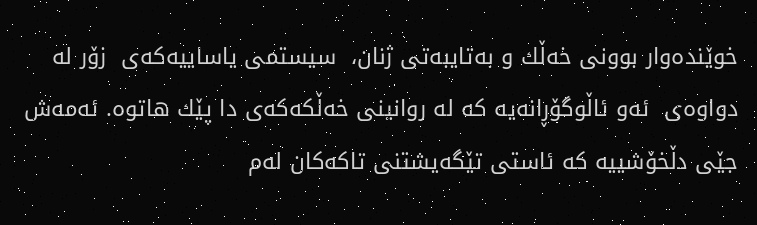خوێنده‌وار بوونی‌ خه‌ڵك و به‌تایبه‌تی‌ ژنان،  سیستمی‌ یاساییه‌كه‌ی‌  زۆر له‌ دواوه‌ی‌  ئه‌و ئاڵوگۆڕانه‌یه‌ كه‌ له‌ روانینی‌ خه‌ڵكه‌كه‌ی‌ دا پێك هاتوه‌. ئه‌مه‌ش  جێی‌ دڵخۆشییه‌ كه‌ ئاستی‌ تێگه‌یشتنی‌ تاكه‌كان له‌م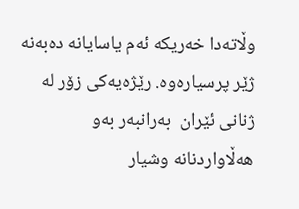وڵاته‌دا خه‌ریكه‌ ئه‌م یاسایانه‌ ده‌به‌نه‌ ژێر پرسیاره‌وه‌. رێژه‌یه‌كی‌ زۆر له‌ ژنانی‌ ئێران  به‌رانبه‌ر به‌و هه‌ڵاواردنانه‌ وشیار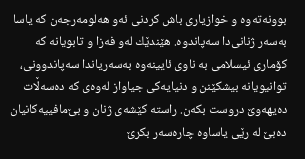بوونه‌ته‌وه‌ و خوازیاری‌ باش كردنی‌ ئه‌و هه‌لومه‌رجه‌ن كه‌ یاسا به‌سه‌ر ژنانی‌دا سه‌پاندوه‌. هێندێك له‌و فه‌زا و تابویانه‌ كه‌ كۆماری‌ ئیسلامی‌ به‌ ناوی‌ ئایینه‌وه‌ به‌سه‌ریاندا سه‌پاندوونی‌، توانیویانه‌ بیشكێنن و دنیایه‌كی‌ جیاواز له‌وه‌ی‌ كه‌ ده‌سه‌ڵات ده‌یهه‌وێ‌ دروست بكه‌ن. راسته‌ كێشه‌ی‌ ژنان و بێ‌مافییه‌كانیان ده‌بێ‌ له‌ رێی‌ یاساوه‌ چاره‌سه‌ر بكرێ‌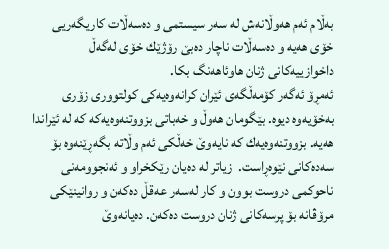به‌ڵام ئه‌م هه‌وڵانه‌ش له‌ سه‌ر سیستمی‌ و ده‌سه‌ڵات كاریگه‌ریی‌ خۆی‌ هه‌یه‌ و ده‌سه‌ڵات ناچار ده‌بێ‌ رۆژێك خۆی‌ له‌گه‌ڵ‌ داخوازییه‌كانی‌ ژنان هاوئاهه‌نگ بكا.
ئه‌مڕۆ ئه‌گه‌ر كۆمه‌ڵگه‌ی‌ ئێران كرانه‌وه‌یه‌كی‌ كولتووری‌ زۆری‌ به‌خۆیه‌وه‌ دیوه‌. بێگومان هه‌وڵ‌ و خه‌باتی‌ بزووتنه‌وه‌یه‌كه‌ كه‌ له‌ ئێراندا هه‌یه‌. بزووتنه‌وه‌یه‌ك كه‌ نایه‌وێ‌ خه‌ڵكی‌ ئه‌م وڵاته‌ بگه‌ڕێنه‌وه‌ بۆ سه‌ده‌كانی‌ نێوه‌ڕاست.  زیاتر له‌ ده‌یان رێكخراو و ئه‌نجوومه‌نی‌ ناحوكمی‌ دروست بوون و كار له‌سه‌ر عه‌قڵ‌ ده‌كه‌ن و روانینێكی‌ مرۆڤانه‌ بۆ پرسه‌كانی‌ ژنان دروست ده‌كه‌ن. ده‌یانه‌وێ‌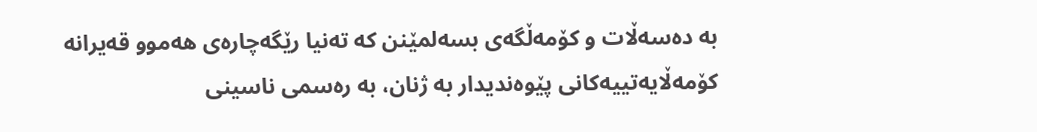به‌ ده‌سه‌ڵات و كۆمه‌ڵگه‌ی‌ بسه‌لمێنن كه‌ ته‌نیا رێگه‌چاره‌ی‌ هه‌موو قه‌یرانه‌ كۆمه‌ڵایه‌تییه‌كانی‌ پێوه‌ندیدار به‌ ژنان، به‌ ره‌سمی‌ ناسینی‌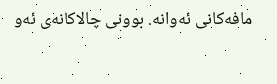مافه‌كانی‌ ئه‌وانه‌. بوونی‌ چالاكانه‌ی‌ ئه‌و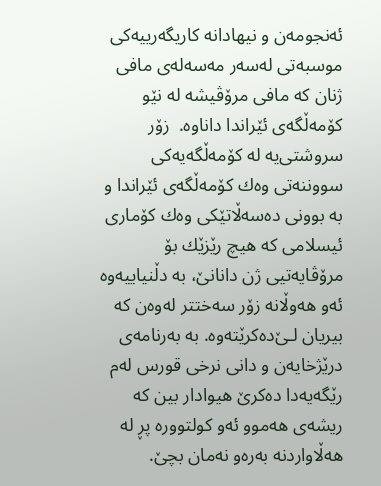ئه‌نجومه‌ن و نیهادانه‌ كاریگه‌رییه‌كی‌ موسبه‌تی‌ له‌سه‌ر مه‌سه‌له‌ی‌ مافی‌ ژنان كه‌ مافی‌ مرۆڤیشه‌ له‌ نێو كۆمه‌ڵگه‌ی‌ ئێراندا داناوه‌.  زۆر سروشتی‌یه‌ له‌ كۆمه‌ڵگه‌یه‌كی‌ سووننه‌تی‌ وه‌ك كۆمه‌ڵگه‌ی‌ ئێراندا و به‌ بوونی‌ ده‌سه‌ڵاتێكی‌ وه‌ك كۆماری‌ ئیسلامی‌ كه‌ هیچ رێزێك بۆ مرۆڤایه‌تیی‌ ژن دانانێ‌، به‌ دڵنیاییه‌وه‌ ئه‌و هه‌وڵانه‌ زۆر سه‌ختتر له‌وه‌ن كه‌ بیریان لـێ‌ده‌كرێته‌وه‌. به‌ به‌رنامه‌ی‌ درێژخایه‌ن و دانی‌ نرخی‌ قورس له‌م رێگه‌یه‌دا ده‌كرێ‌ هیوادار بین كه‌ ریشه‌ی‌ هه‌موو ئه‌و كولتووره‌ پڕ له‌ هه‌ڵاواردنه‌ به‌ره‌و نه‌مان بچێ‌.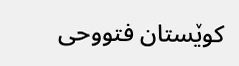كوێستان فتووحی‌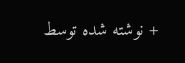+ نوشته شده توسط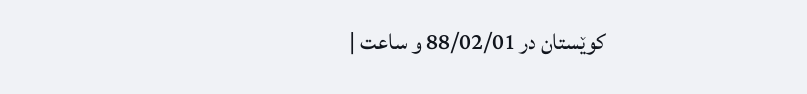كوێستان در 88/02/01 و ساعت |